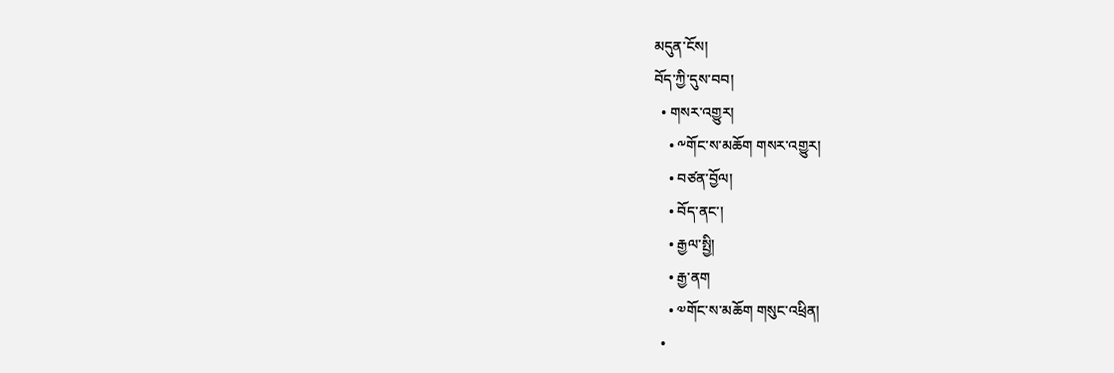མདུན་ངོས།
བོད་ཀྱི་དུས་བབ།
  • གསར་འགྱུར།
    • ༸གོང་ས་མཆོག གསར་འགྱུར།
    • བཙན་བྱོལ།
    • བོད་ནང་།
    • རྒྱལ་སྤྱི།
    • རྒྱ་ནག
    • ༧གོང་ས་མཆོག གསུང་འཕྲིན།
  •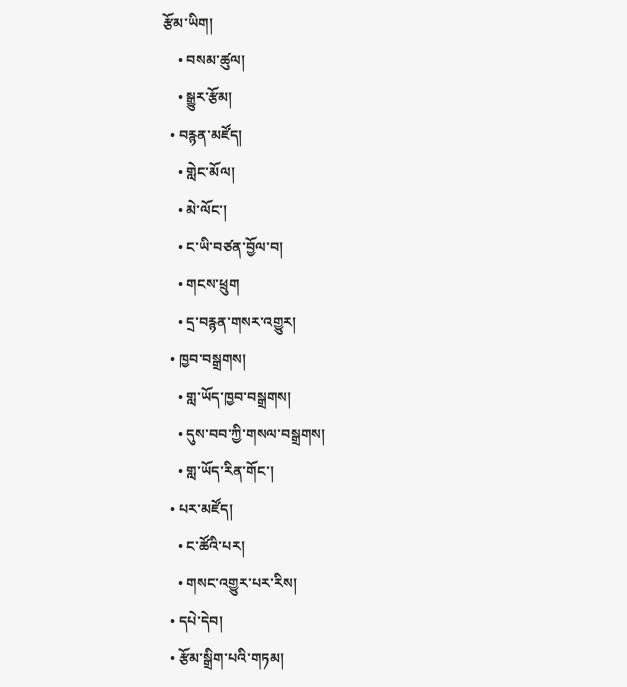རྩོམ་ཡིག།
    • བསམ་ཚུལ།
    • སྒྱུར་རྩོམ།
  • བརྙན་མཛོད།
    • གླེང་མོལ།
    • མེ་ལོང་།
    • ང་ཡི་བཙན་བྱོལ་བ།
    • གངས་ཕྲུག
    • དྲ་བརྙན་གསར་འགྱུར།
  • ཁྱབ་བསྒྲགས།
    • གླ་ཡོད་ཁྱབ་བསྒྲགས།
    • དུས་བབ་ཀྱི་གསལ་བསྒྲགས།
    • གླ་ཡོད་རིན་གོང་།
  • པར་མཛོད།
    • ང་ཚོའི་པར།
    • གསང་འགྱུར་པར་རིས།
  • དཔེ་དེབ།
  • རྩོམ་སྒྲིག་པའི་གཏམ།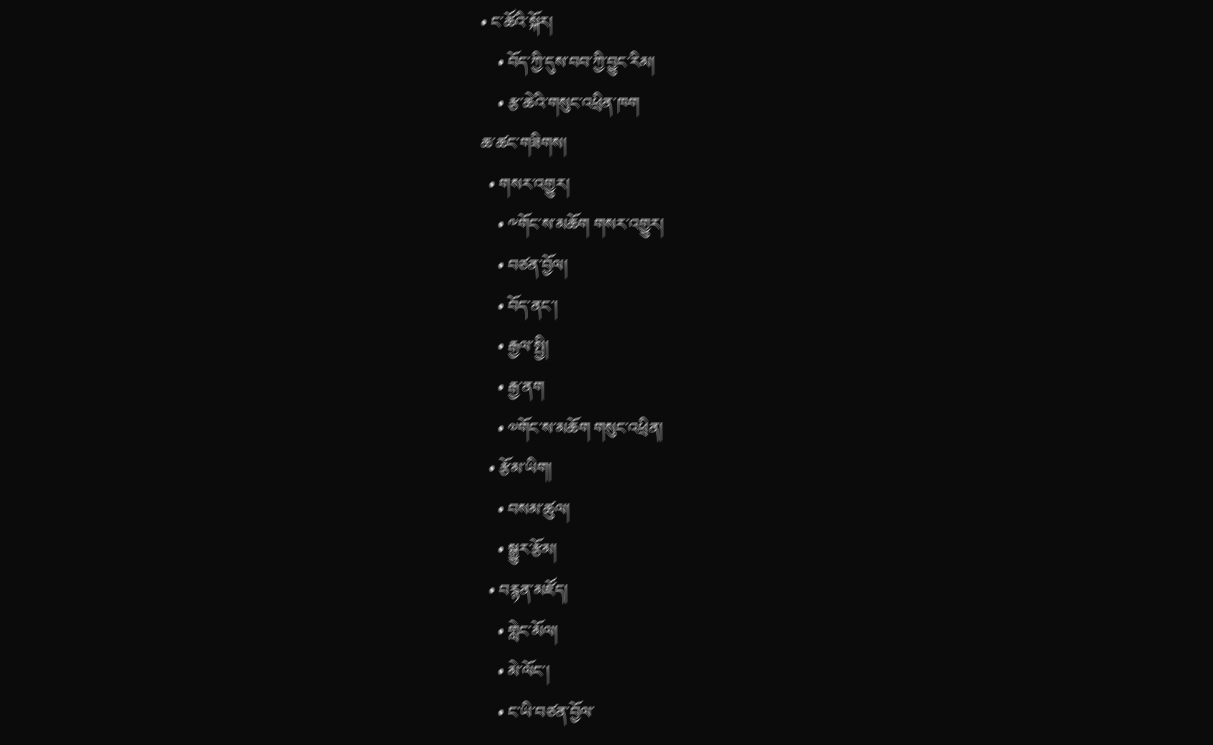• ང་ཚོའི་སྐོར།
    • བོད་ཀྱི་དུས་བབ་ཀྱི་བྱུང་རིམ།
    • རྩ་ཆེའི་གསུང་འཕྲིན་ཁག
ཆ་ཚང་གཟིགས།
  • གསར་འགྱུར།
    • ༸གོང་ས་མཆོག གསར་འགྱུར།
    • བཙན་བྱོལ།
    • བོད་ནང་།
    • རྒྱལ་སྤྱི།
    • རྒྱ་ནག
    • ༧གོང་ས་མཆོག གསུང་འཕྲིན།
  • རྩོམ་ཡིག།
    • བསམ་ཚུལ།
    • སྒྱུར་རྩོམ།
  • བརྙན་མཛོད།
    • གླེང་མོལ།
    • མེ་ལོང་།
    • ང་ཡི་བཙན་བྱོལ་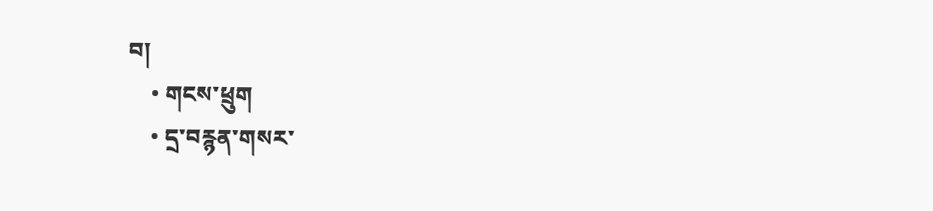བ།
    • གངས་ཕྲུག
    • དྲ་བརྙན་གསར་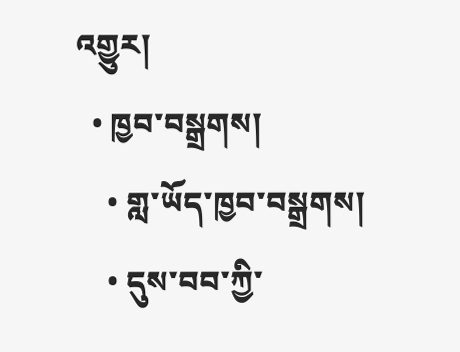འགྱུར།
  • ཁྱབ་བསྒྲགས།
    • གླ་ཡོད་ཁྱབ་བསྒྲགས།
    • དུས་བབ་ཀྱི་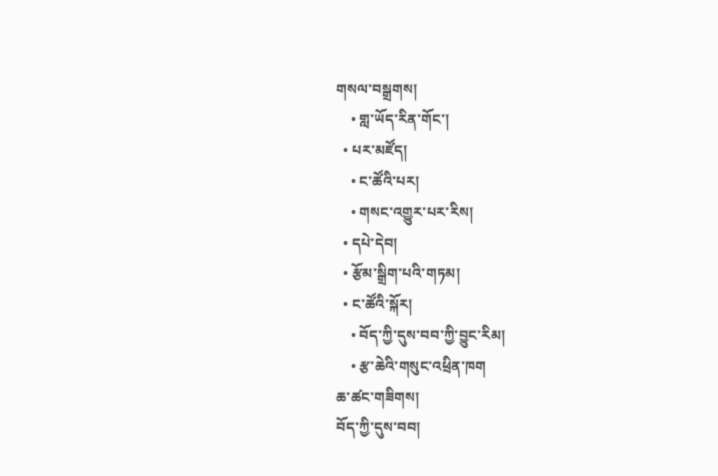གསལ་བསྒྲགས།
    • གླ་ཡོད་རིན་གོང་།
  • པར་མཛོད།
    • ང་ཚོའི་པར།
    • གསང་འགྱུར་པར་རིས།
  • དཔེ་དེབ།
  • རྩོམ་སྒྲིག་པའི་གཏམ།
  • ང་ཚོའི་སྐོར།
    • བོད་ཀྱི་དུས་བབ་ཀྱི་བྱུང་རིམ།
    • རྩ་ཆེའི་གསུང་འཕྲིན་ཁག
ཆ་ཚང་གཟིགས།
བོད་ཀྱི་དུས་བབ།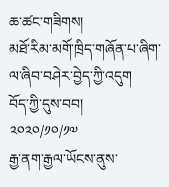ཆ་ཚང་གཟིགས།
མཐོ་རིམ་མགོ་ཁྲིད་གཞོན་པ་ཞིག་ལ་ཞིབ་བཤེར་བྱེད་ཀྱི་འདུག
བོད་ཀྱི་དུས་བབ།
༢༠༢༠/༡༠/༡༧
རྒྱ་ནག་རྒྱལ་ཡོངས་ནུས་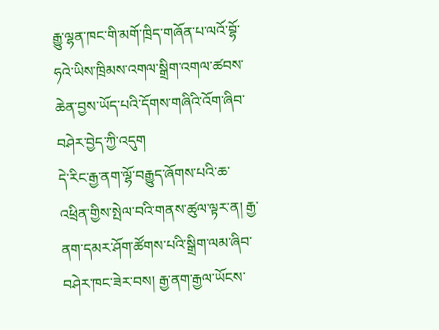རྒྱུ་ལྷན་ཁང་གི་མགོ་ཁྲིད་གཞོན་པ་ལའོ་བྷོ་ཧའེ་ཡིས་ཁྲིམས་འགལ་སྒྲིག་འགལ་ཚབས་ཆེན་བྱས་ཡོད་པའི་དོགས་གཞིའི་འོག་ཞིབ་བཤེར་བྱེད་ཀྱི་འདུག
དེ་རིང་རྒྱ་ནག་ལྷོ་བརྒྱུད་ཞོགས་པའི་ཆ་འཕྲིན་གྱིས་སྤེལ་བའི་གནས་ཚུལ་ལྟར་ན། རྒྱ་ནག་དམར་ཤོག་ཚོགས་པའི་སྒྲིག་ལམ་ཞིབ་བཤེར་ཁང་ཟེར་བས། རྒྱ་ནག་རྒྱལ་ཡོངས་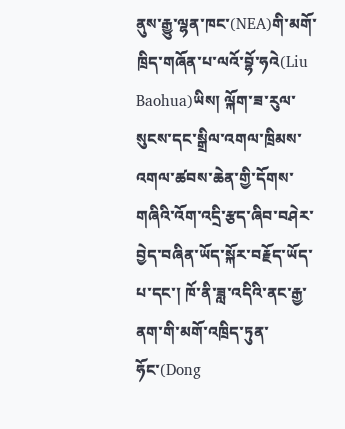ནུས་རྒྱུ་ལྷན་ཁང་(NEA)གི་མགོ་ཁྲིད་གཞོན་པ་ལའོ་བྷོ་ཧའེ(Liu Baohua)ཡིས། ལྐོག་ཟ་རུལ་སུངས་དང་སྒྲིལ་འགལ་ཁྲིམས་འགལ་ཚབས་ཆེན་གྱི་དོགས་གཞིའི་འོག་འདྲི་རྩད་ཞིབ་བཤེར་བྱེད་བཞིན་ཡོད་སྐོར་བརྗོད་ཡོད་པ་དང་། ཁོ་ནི་ཟླ་འདིའི་ནང་རྒྱ་ནག་གི་མགོ་འཁྲིད་ཏུན་ཧོང་(Dong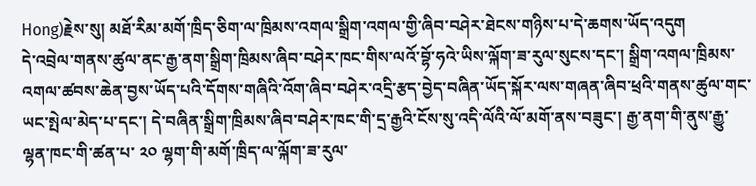Hong)རྗེས་སུ། མཐོ་རིམ་མགོ་ཁྲིད་ཅིག་ལ་ཁྲིམས་འགལ་སྒྲིག་འགལ་གྱི་ཞིབ་བཤེར་ཐེངས་གཉིས་པ་དེ་ཆགས་ཡོད་འདུག
དེ་འབྲེལ་གནས་ཚུལ་ནང་རྒྱ་ནག་སྒྲིག་ཁྲིམས་ཞིབ་བཤེར་ཁང་གིས་ལའོ་བྷོ་ཧའེ་ཡིས་ལྐོག་ཟ་རུལ་སུངས་དང་། སྒྲིག་འགལ་ཁྲིམས་འགལ་ཚབས་ཆེན་བྱས་ཡོད་པའི་དོགས་གཞིའི་འོག་ཞིབ་བཤེར་འདྲི་རྩད་བྱེད་བཞིན་ཡོད་སྐོར་ལས་གཞན་ཞིབ་ཕྲའི་གནས་ཚུལ་གང་ཡང་སྤེལ་མེད་པ་དང་། དེ་བཞིན་སྒྲིག་ཁྲིམས་ཞིབ་བཤེར་ཁང་གི་དྲ་རྒྱའི་ངོས་སུ་འདི་ལོའི་ལོ་མགོ་ནས་བཟུང་། རྒྱ་ནག་གི་ནུས་རྒྱུ་ལྷན་ཁང་གི་ཚན་པ་ ༢༠ ལྷག་གི་མགོ་ཁྲིད་ལ་ལྐོག་ཟ་རུལ་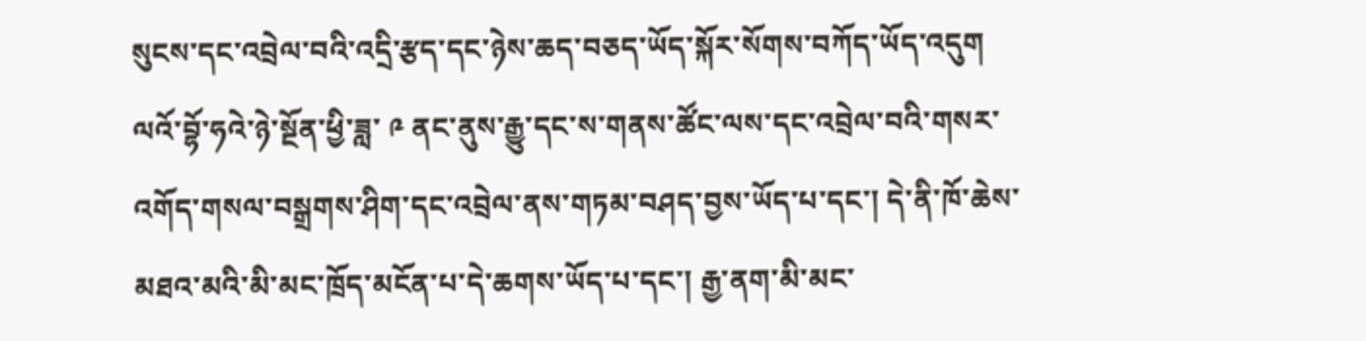སུངས་དང་འབྲེལ་བའི་འདྲི་རྩད་དང་ཉེས་ཆད་བཅད་ཡོད་སྐོར་སོགས་བཀོད་ཡོད་འདུག
ལའོ་བྷོ་ཧའེ་ཉེ་སྔོན་ཕྱི་ཟླ་ ༩ ནང་ནུས་རྒྱུ་དང་ས་གནས་ཚོང་ལས་དང་འབྲེལ་བའི་གསར་འགོད་གསལ་བསྒྲགས་ཤིག་དང་འབྲེལ་ནས་གཏམ་བཤད་བྱས་ཡོད་པ་དང་། དེ་ནི་ཁོ་ཆེས་མཐའ་མའི་མི་མང་ཁྲོད་མངོན་པ་དེ་ཆགས་ཡོད་པ་དང་། རྒྱ་ནག་མི་མང་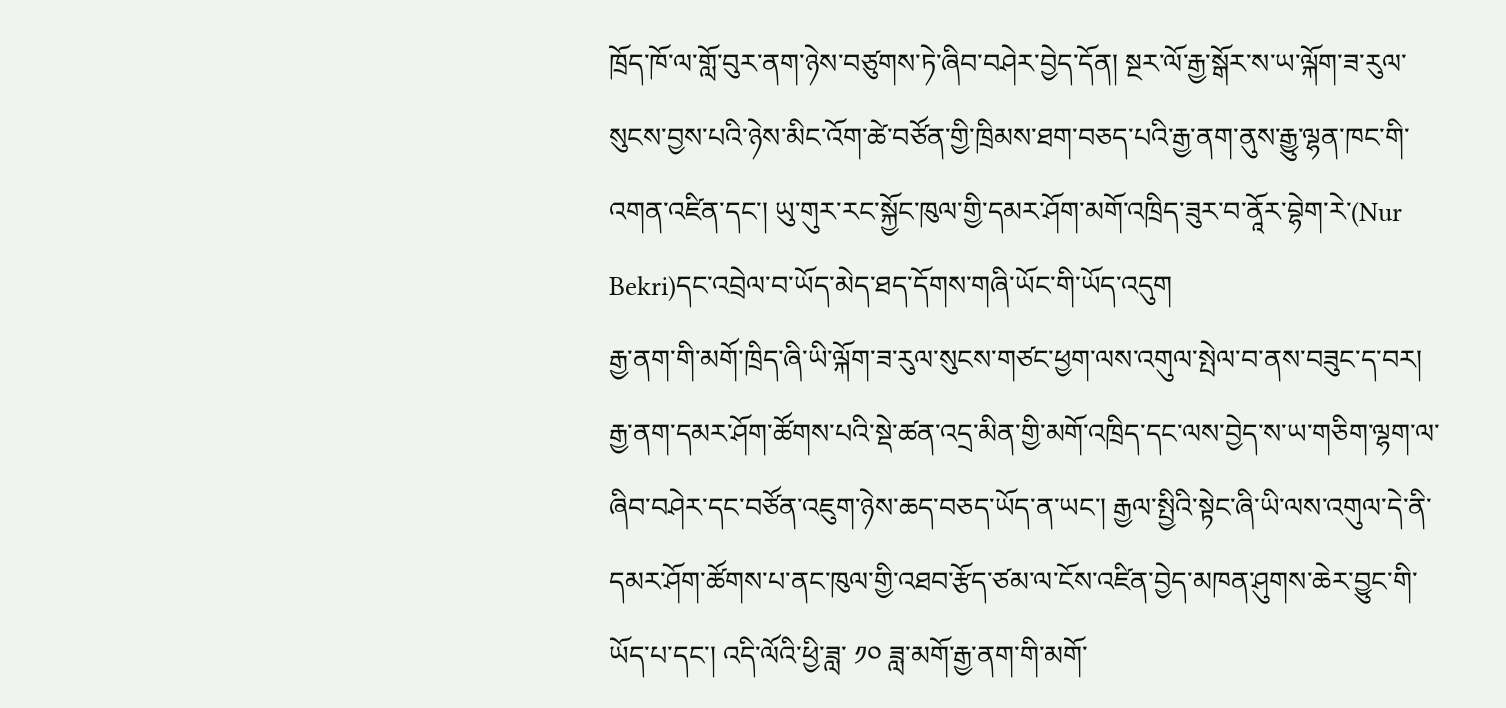ཁྲོད་ཁོ་ལ་གློ་བུར་ནག་ཉེས་བཙུགས་ཏེ་ཞིབ་བཤེར་བྱེད་དོན། སྔར་ལོ་རྒྱ་སྒོར་ས་ཡ་ལྐོག་ཟ་རུལ་སུངས་བྱས་པའི་ཉེས་མིང་འོག་ཚེ་བཙོན་གྱི་ཁྲིམས་ཐག་བཅད་པའི་རྒྱ་ནག་ནུས་རྒྱུ་ལྷན་ཁང་གི་འགན་འཛིན་དང་། ཡུ་གུར་རང་སྐྱོང་ཁུལ་གྱི་དམར་ཤོག་མགོ་འཁྲིད་ཟུར་བ་ནཱོར་བྷེག་རེ་(Nur Bekri)དང་འབྲེལ་བ་ཡོད་མེད་ཐད་དོགས་གཞི་ཡོང་གི་ཡོད་འདུག
རྒྱ་ནག་གི་མགོ་ཁྲིད་ཞི་ཡི་ལྐོག་ཟ་རུལ་སུངས་གཙང་ཕྱག་ལས་འགུལ་སྤེལ་བ་ནས་བཟུང་ད་བར། རྒྱ་ནག་དམར་ཤོག་ཚོགས་པའི་སྡེ་ཚན་འདྲ་མིན་གྱི་མགོ་འཁྲིད་དང་ལས་བྱེད་ས་ཡ་གཅིག་ལྷག་ལ་ཞིབ་བཤེར་དང་བཙོན་འཇུག་ཉེས་ཆད་བཅད་ཡོད་ན་ཡང་། རྒྱལ་སྤྱིའི་སྟེང་ཞི་ཡི་ལས་འགུལ་དེ་ནི་དམར་ཤོག་ཚོགས་པ་ནང་ཁུལ་གྱི་འཐབ་རྩོད་ཙམ་ལ་ངོས་འཛིན་བྱེད་མཁན་ཤུགས་ཆེར་བྱུང་གི་ཡོད་པ་དང་། འདི་ལོའི་ཕྱི་ཟླ་ ༡༠ ཟླ་མགོ་རྒྱ་ནག་གི་མགོ་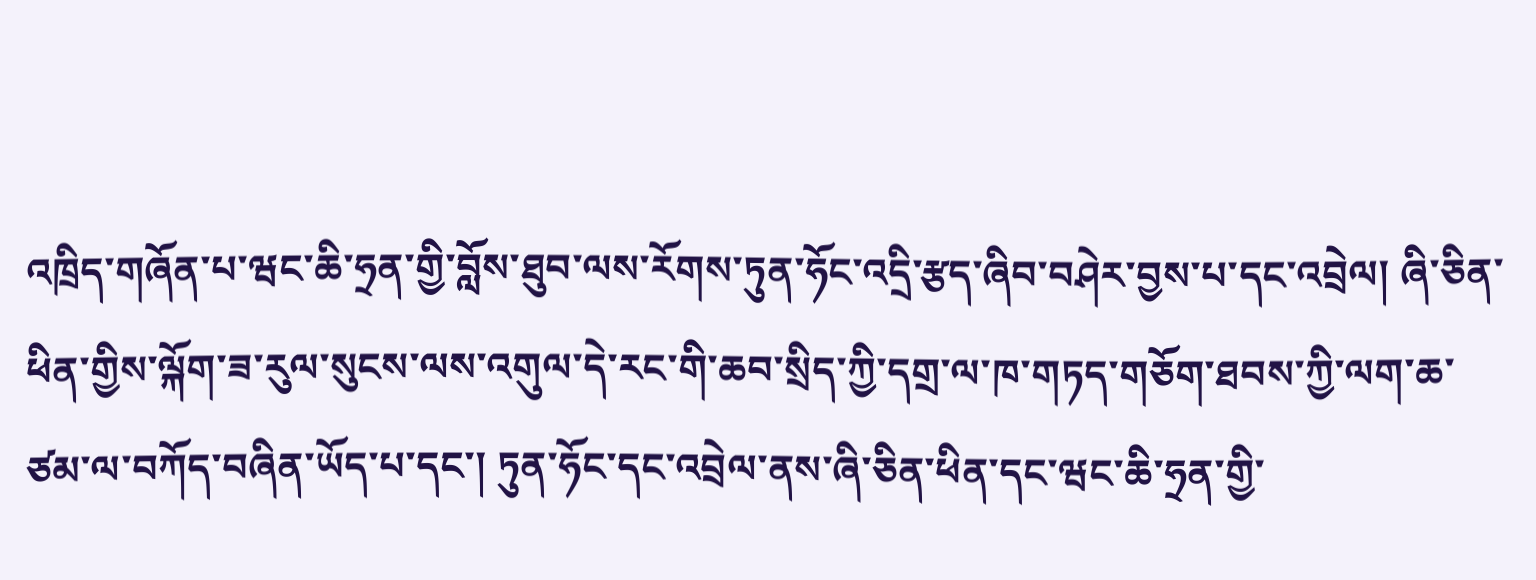འཁྲིད་གཞོན་པ་ཝང་ཆི་ཧྲན་གྱི་བློས་ཐུབ་ལས་རོགས་ཏུན་ཧོང་འདྲི་རྩད་ཞིབ་བཤེར་བྱས་པ་དང་འབྲེལ། ཞི་ཅིན་ཕིན་གྱིས་ལྐོག་ཟ་རུལ་སུངས་ལས་འགུལ་དེ་རང་གི་ཆབ་སྲིད་ཀྱི་དགྲ་ལ་ཁ་གཏད་གཅོག་ཐབས་ཀྱི་ལག་ཆ་ཙམ་ལ་བཀོད་བཞིན་ཡོད་པ་དང་། ཏུན་ཧོང་དང་འབྲེལ་ནས་ཞི་ཅིན་ཕིན་དང་ཝང་ཆི་ཧྲན་གྱི་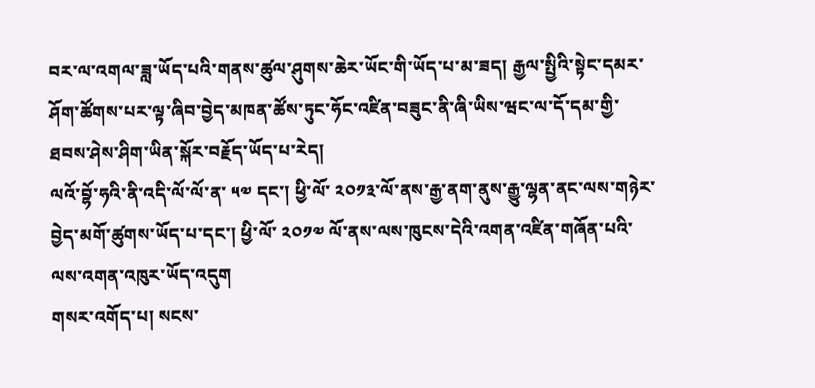བར་ལ་འགལ་ཟླ་ཡོད་པའི་གནས་ཚུལ་ཤུགས་ཆེར་ཡོང་གི་ཡོད་པ་མ་ཟད། རྒྱལ་སྤྱིའི་སྟེང་དམར་ཤོག་ཚོགས་པར་ལྟ་ཞིབ་བྱེད་མཁན་ཚོས་ཏུང་ཧོང་འཛིན་བཟུང་ནི་ཞི་ཡིས་ཝང་ལ་དོ་དམ་གྱི་ཐབས་ཤེས་ཤིག་ཡིན་སྐོར་བརྗོད་ཡོད་པ་རེད།
ལའོ་བྷོ་ཧའི་ནི་འདི་ལོ་ལོ་ན་ ༥༧ དང་། ཕྱི་ལོ་ ༢༠༡༣་ལོ་ནས་རྒྱ་ནག་ནུས་རྒྱུ་ལྷན་ནང་ལས་གཉེར་བྱེད་མགོ་ཚུགས་ཡོད་པ་དང་། ཕྱི་ལོ་ ༢༠༡༧ ལོ་ནས་ལས་ཁུངས་དེའི་འགན་འཛིན་གཞོན་པའི་ལས་འགན་འཁུར་ཡོད་འདུག
གསར་འགོད་པ། སངས་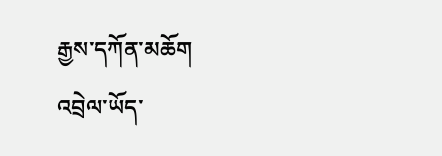རྒྱས་དཀོན་མཆོག
འབྲེལ་ཡོད་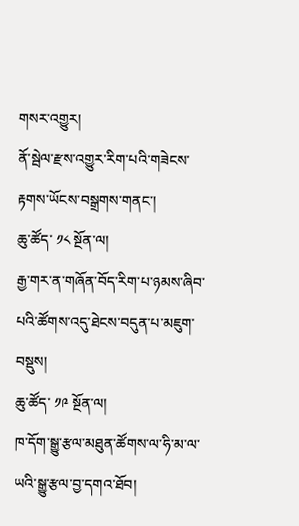གསར་འགྱུར།
ནོ་སྦེལ་རྫས་འགྱུར་རིག་པའི་གཟེངས་རྟགས་ཡོངས་བསྒྲགས་གནང་།
ཆུ་ཚོད་ ༡༨ སྔོན་ལ།
རྒྱ་གར་ན་གཞོན་བོད་རིག་པ་ཉམས་ཞིབ་པའི་ཚོགས་འདུ་ཐེངས་བདུན་པ་མཇུག་བསྡུས།
ཆུ་ཚོད་ ༡༩ སྔོན་ལ།
ཁ་དོག་སྒྱུ་རྩལ་མཐུན་ཚོགས་ལ་ཧི་མ་ལ་ཡའི་སྒྱུ་རྩལ་བྱ་དགའ་ཐོབ།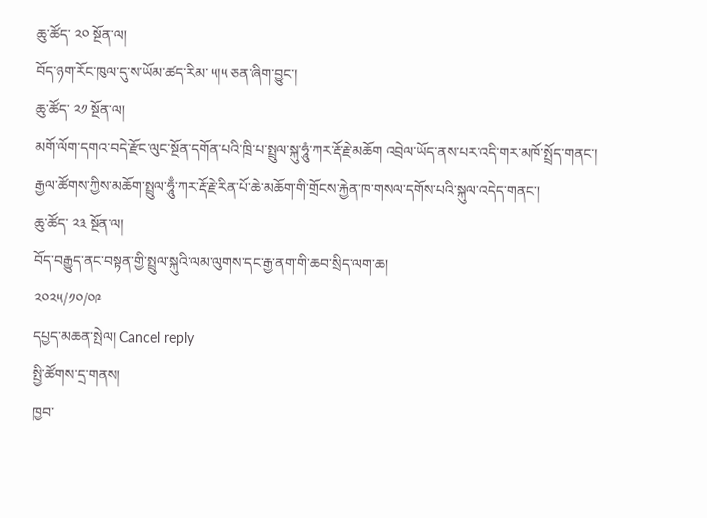ཆུ་ཚོད་ ༢༠ སྔོན་ལ།
བོད་ཉག་རོང་ཁུལ་དུ་ས་ཡོམ་ཚད་རིམ་ ༥།༥ ཅན་ཞིག་བྱུང་།
ཆུ་ཚོད་ ༢༡ སྔོན་ལ།
མགོ་ལོག་དགའ་བདེ་རྫོང་ལུང་སྔོན་དགོན་པའི་ཁྲི་པ་སྤྲུལ་སྐུ་ཧཱུཾ་ཀར་རྡོ་རྗེ་མཆོག འབྲེལ་ཡོད་ནས་པར་འདི་གར་མཁོ་སྤྲོད་གནང་།
རྒྱལ་ཚོགས་ཀྱིས་མཆོག་སྤྲུལ་ཧཱུྃ་ཀར་རྡོ་རྗེ་རིན་པོ་ཆེ་མཆོག་གི་གྲོངས་རྐྱེན་ཁ་གསལ་དགོས་པའི་སྐུལ་འདེད་གནང་།
ཆུ་ཚོད་ ༢༣ སྔོན་ལ།
བོད་བརྒྱུད་ནང་བསྟན་གྱི་སྤྲུལ་སྐུའི་ལམ་ལུགས་དང་རྒྱ་ནག་གི་ཆབ་སྲིད་ལག་ཆ།
༢༠༢༥/༡༠/༠༩
དཔྱད་མཆན་སྤེལ། Cancel reply
སྤྱི་ཚོགས་དྲ་གནས།
ཁྱབ་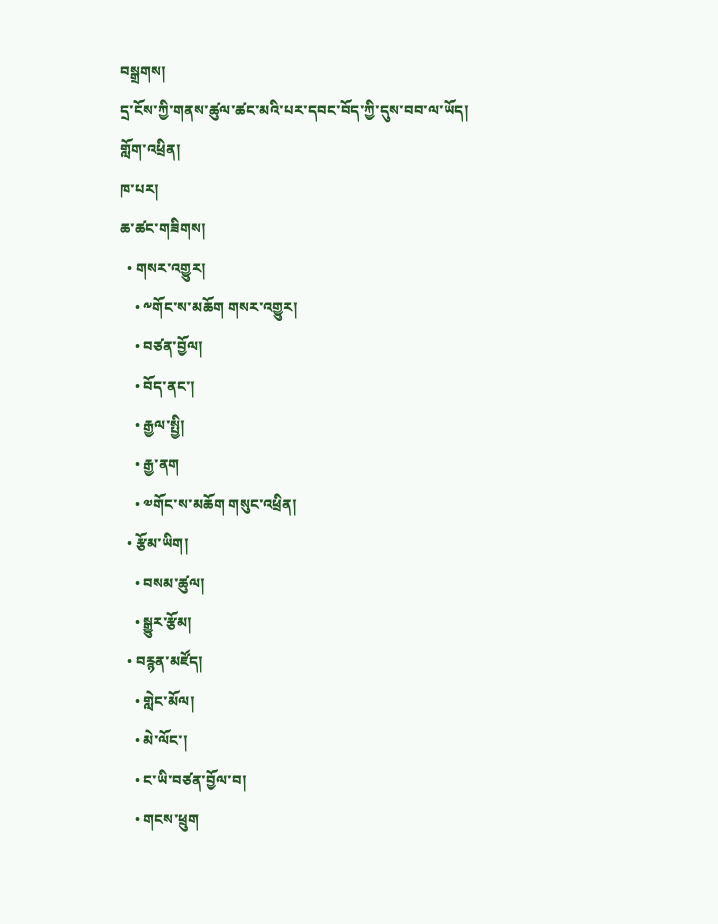བསྒྲགས།
དྲ་ངོས་ཀྱི་གནས་ཚུལ་ཚང་མའི་པར་དབང་བོད་ཀྱི་དུས་བབ་ལ་ཡོད།
གློག་འཕྲིན།
ཁ་པར།
ཆ་ཚང་གཟིགས།
  • གསར་འགྱུར།
    • ༸གོང་ས་མཆོག གསར་འགྱུར།
    • བཙན་བྱོལ།
    • བོད་ནང་།
    • རྒྱལ་སྤྱི།
    • རྒྱ་ནག
    • ༧གོང་ས་མཆོག གསུང་འཕྲིན།
  • རྩོམ་ཡིག།
    • བསམ་ཚུལ།
    • སྒྱུར་རྩོམ།
  • བརྙན་མཛོད།
    • གླེང་མོལ།
    • མེ་ལོང་།
    • ང་ཡི་བཙན་བྱོལ་བ།
    • གངས་ཕྲུག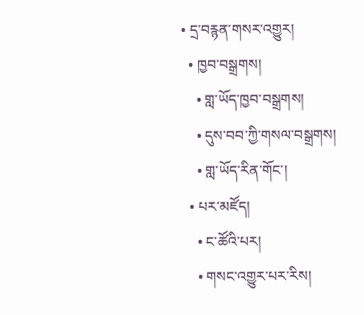• དྲ་བརྙན་གསར་འགྱུར།
  • ཁྱབ་བསྒྲགས།
    • གླ་ཡོད་ཁྱབ་བསྒྲགས།
    • དུས་བབ་ཀྱི་གསལ་བསྒྲགས།
    • གླ་ཡོད་རིན་གོང་།
  • པར་མཛོད།
    • ང་ཚོའི་པར།
    • གསང་འགྱུར་པར་རིས།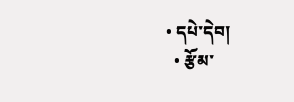• དཔེ་དེབ།
  • རྩོམ་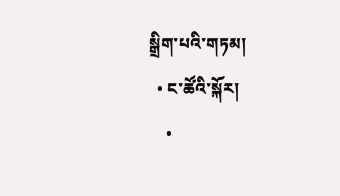སྒྲིག་པའི་གཏམ།
  • ང་ཚོའི་སྐོར།
    •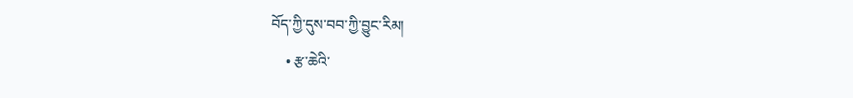བོད་ཀྱི་དུས་བབ་ཀྱི་བྱུང་རིམ།
    • རྩ་ཆེའི་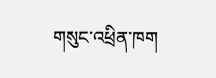གསུང་འཕྲིན་ཁག